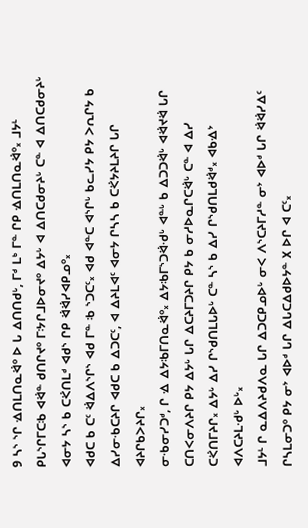9 ᓴᔅ ᔅᒋ ᐎᑎᒪᑎᓇᐛᐤ ᐅ ᒐ ᐃᑎᑎᑯᒡ, ᒥᒄ ᒪᒃ ᒥᓐ ᒋᑭ ᐎᑎᒪᑎᓇᐛᐤ᙮ ᒧᔭᒻ ᑭᒐᔅᒋᒥᑕᒂ ᐊᐛᓐ ᑯᑎᒋᔪᐤ ᒥᔽᒋᒧᐅᓂᔪᐤ ᐃᔭᒡ ᐊ ᐃᑎᑕᑯᓂᔨᒡ ᑕᓐ ᐊ ᐃᑎᑕᑯᓂᔨᒡ ᐊᓂᔭ ᓴᔅ ᑲ ᑕᑈᑎᒪᒄ ᐊᑯᔅ ᒋᑭ ᐛᐛᓯᐊᑭᓄᐤ᙮
ᐊᑯᑕ ᑲ ᑕᑦ ᐛᐃᐱᔅᒋᔅ ᐊᑯ ᒥᓐ ᒂ ᔅᑐᑕᑦ᙮ ᐊᑯ ᐊᓐᑕ ᐊᔅᒋᒡ ᑲᓚᓯᔭ ᑭᔭ ᐳᕆᒋᔭ ᑲ ᐃᓯᓂᐧᑲᑕᔨᒋ ᐊᑯᑕ ᑲ ᐃᑐᑕᑦ, ᐊ ᐃᔨᒪᐊᑦ ᐊᓂᔭ ᒋᓴᓴ ᑲ ᑕᑈᔭᔨᒪᔨᒋ ᒐᒋ ᐊᔨᒋᑲᐳᔨᒋ᙮
ᓂᐧᑲᓂᓯᑐᒄ, ᒋ ᐎ ᐃᔭᒂᒥᑎᓇᐛᐤ᙮ ᐃᔭᒂᒥᔅᑐᐛᐧᑯᒡ ᐊᓐᒡ ᑲ ᐃᑐᑐᐛᒡ ᐊᐛᔪᐛ ᒐᒋ ᑕᑎᐸᓂᐱᔨᒋ ᑭᔭ ᐃᔭᒡ ᒐᒋ ᐃᑕᔨᒥᑐᔨᒋ ᑭᔭ ᑲ ᓂᓱᐅᓇᒋᑕᐛᒡ ᑕᓐ ᐊ ᐃᓯ ᑕᑈᑎᒥᔨᒋ᙮ ᐃᔭᒡ ᐃᓯ ᒋᔅᑯᑎᒪᒐᐅᒡ ᑕᓐ ᓴᔅ ᑲ ᐃᓯ ᒋᔅᑯᑎᒪᑯᐛᒄ᙮ ᐊᑲᐎᔾ ᐊᐱᑕᔨᒪᐧᑯᒡ ᐅᒡ᙮
ᒧᔭᒻ ᒋ ᓇᐃᐱᔨᑯᐱᓇ ᒐᒋ ᐃᑐᑕᑭᓄᐅᒡ ᓂᐸ ᐱᔅᑕᔨᒥᓱᓐ ᓂᔾ ᐊᐅᒄ ᒐᒋ ᐛᐛᓯᐃᑦ ᒋᓴᒪᓂᑐᐤ ᑭᔭ ᓂᔾ ᐊᐅᒄ ᒐᒋ ᐃᒐᑕᐃᑯᐅᔭᓐ ᙭ ᐅᒋ ᐊ ᑕᑦ᙮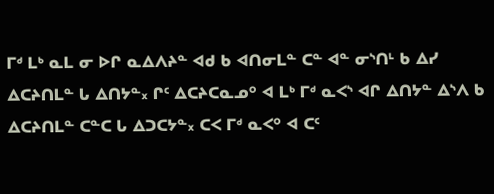ᒥᒄ ᒪᒃ ᓇᒪ ᓂ ᐅᒋ ᓇᐃᐱᔨᓐ ᐊᑯ ᑲ ᐊᑎᓂᒪᓐ ᑕᓐ ᐊᓐ ᓂᔅᑎᒻ ᑲ ᐃᓯ ᐃᑕᔨᑎᒪᓐ ᒐ ᐃᑎᔭᓐ᙮ ᒋᑦ ᐃᑕᔨᑕᓇᓄᐤ ᐊ ᒪᒃ ᒥᒄ ᓇᐸᔅ ᐊᒋ ᐃᑎᔭᓐ ᐃᔅᐱ ᑲ ᐃᑕᔨᑎᒪᓐ ᑕᓐᑕ ᒐ ᐃᑐᑕᔭᓐ᙮ ᑕᐸ ᒥᒄ ᓇᐸᐤ ᐊ ᑕᑦ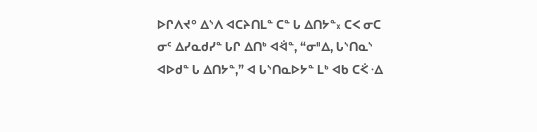ᐅᒋᐱᔪᐤ ᐃᔅᐱ ᐊᑕᔨᑎᒪᓐ ᑕᓐ ᒐ ᐃᑎᔭᓐ᙮ ᑕᐸ ᓂᑕ ᓂᑦ ᐃᓯᓇᑯᓯᓐ ᒐᒋ ᐃᑎᒃ ᐊᐛᓐ, “ᓂᐦᐃ, ᒐᔅᑎᓇᔅ ᐊᐅᑯᓐ ᒐ ᐃᑎᔭᓐ,” ᐊ ᒐᔅᑎᓇᐅᔭᓐ ᒪᒃ ᐊᑲ ᑕᑈ ᐎ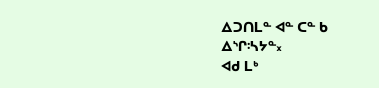ᐃᑐᑎᒪᓐ ᐊᓐ ᑕᓐ ᑲ ᐃᔅᒋᔄᔭᓐ᙮
ᐊᑯ ᒪᒃ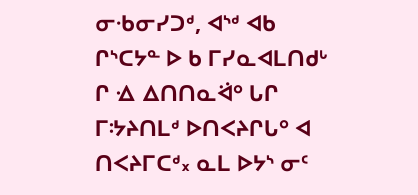ᓂᐧᑲᓂᓯᑐᒄ, ᐊᔅᒄ ᐊᑲ ᒋᔅᑕᔭᓐ ᐅ ᑲ ᒥᓯᓇᐊᒪᑎᑯᒡ ᒋ ᐎ ᐃᑎᑎᓇᐛᐤ ᒐᒋ ᒥᔽᔨᑎᒪᒄ ᐅᑎᐸᔨᒋᒐᐤ ᐊ ᑎᐸᔨᒥᑕᒄ᙮ ᓇᒪ ᐅᔭᔅ ᓂᑦ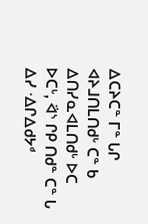ᐃᑕᔨᑕᓐ ᒥᓐ ᒐᒋ ᐊᔨᒧᑎᒪᑎᑯᒡ ᑕᓐ ᑲ ᐃᑎᓯᓇᐊᒪᑎᑯᒡ ᐅᑕ ᐅᑕᒡ, ᐛᔅ ᒋᑭ ᑎᑯᓐ ᑕᓐ ᒐ ᐃᓯ ᐎᒋᐃᑯᔭᒄ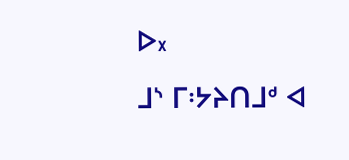ᐅ᙮
ᒧᔅ ᒥᔽᔨᑎᒧᒄ ᐊ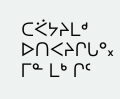ᑕᑈᔭᔨᒪᒄ ᐅᑎᐸᔨᒋᒐᐤ᙮ ᒥᓐ ᒪᒃ ᒋᑦ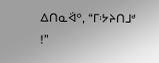ᐃᑎᓇᐛᐤ, “ᒥᔽᔨᑎᒧᒄ !”